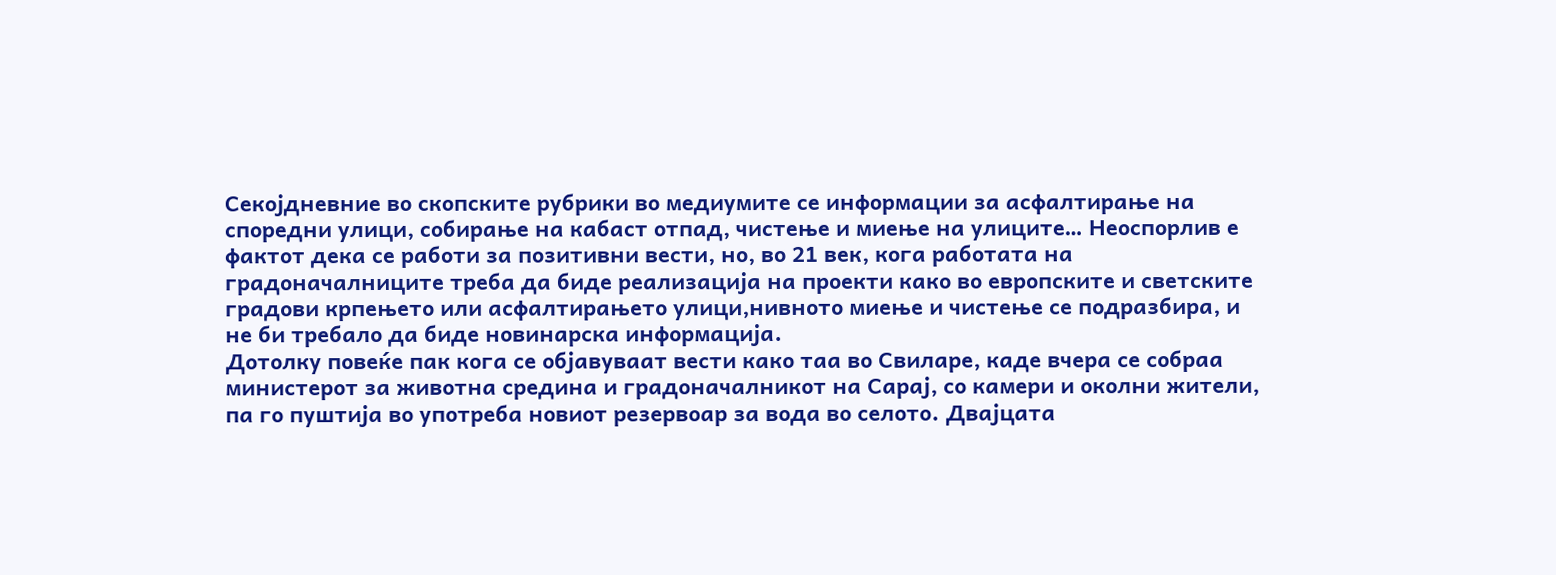Секојдневние во скопските рубрики во медиумите се информации за асфалтирање на споредни улици, собирање на кабаст отпад, чистење и миење на улиците… Неоспорлив е фактот дека се работи за позитивни вести, но, во 21 век, кога работата на градоначалниците треба да биде реализација на проекти како во европските и светските градови крпењето или асфалтирањето улици,нивното миење и чистење се подразбира, и не би требало да биде новинарска информација.
Дотолку повеќе пак кога се објавуваат вести како таа во Свиларе, каде вчера се собраа министерот за животна средина и градоначалникот на Сарај, со камери и околни жители, па го пуштија во употреба новиот резервоар за вода во селото. Двајцата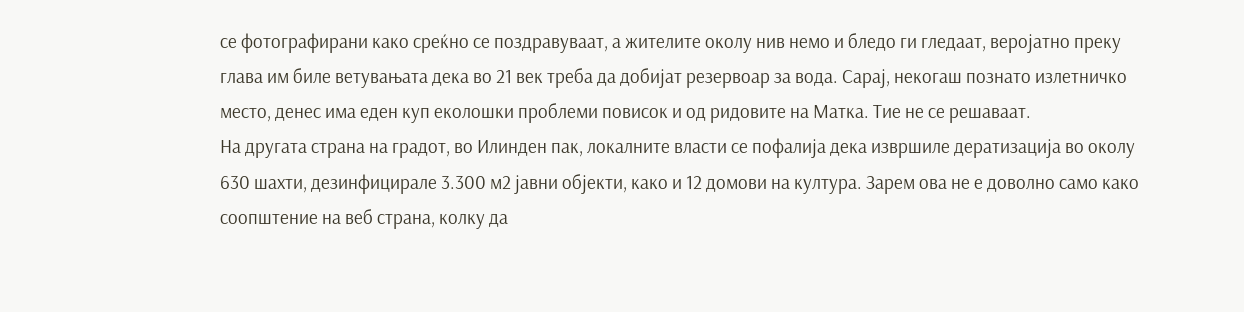се фотографирани како среќно се поздравуваат, а жителите околу нив немо и бледо ги гледаат, веројатно преку глава им биле ветувањата дека во 21 век треба да добијат резервоар за вода. Сарај, некогаш познато излетничко место, денес има еден куп еколошки проблеми повисок и од ридовите на Матка. Тие не се решаваат.
На другата страна на градот, во Илинден пак, локалните власти се пофалија дека извршиле дератизација во околу 630 шахти, дезинфицирале 3.300 м2 јавни објекти, како и 12 домови на култура. Зарем ова не е доволно само како соопштение на веб страна, колку да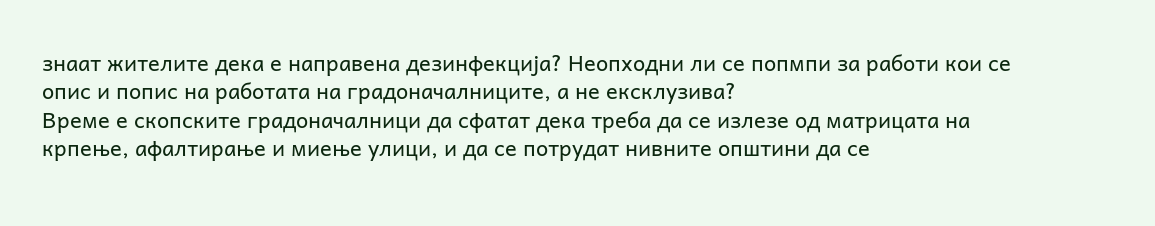знаат жителите дека е направена дезинфекција? Неопходни ли се попмпи за работи кои се опис и попис на работата на градоначалниците, а не ексклузива?
Време е скопските градоначалници да сфатат дека треба да се излезе од матрицата на крпење, афалтирање и миење улици, и да се потрудат нивните општини да се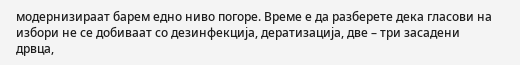модернизираат барем едно ниво погоре. Време е да разберете дека гласови на избори не се добиваат со дезинфекција, дератизација, две – три засадени дрвца,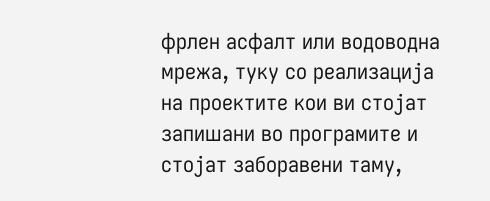фрлен асфалт или водоводна мрежа, туку со реализација на проектите кои ви стојат запишани во програмите и стојат заборавени таму,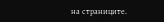на страниците.